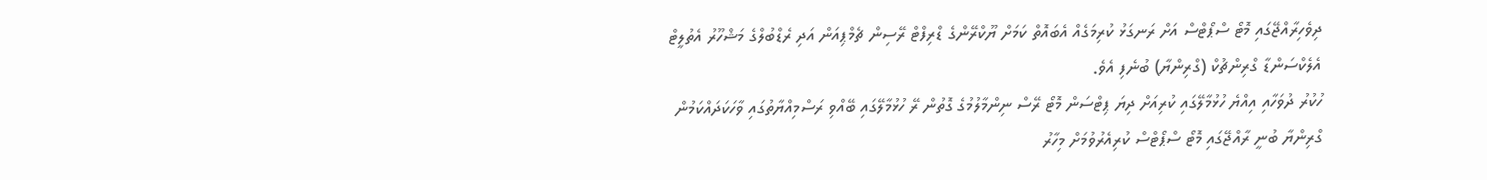ދިވެހިރާއްޖޭގައި މޮޓޯ ސްޕޯޓްސް އަށް ރަނގަޅު ކުރިމަގެއް އެބައޮތް ކަމަށް ޔޫކްރޭންގެ ޑްރިފްޓް ރޭސިން ޗެމްޕިއަން އަދި ރެޑްބުލްގެ މަޝްހޫރު އެތުލީޓް އެލެކްސަންޑާ ގްރިންޗުކް (ގްރިންޔާ) ބުނެފި އެވެ.
ހުކުރު ދުވަހާއި އިއްޔެ ހުޅުމާލޭގައި ކުރިއަށް ދިޔަ ޕިޓްސަން މޮޓޯ ރޭސް ނިންމާލުމުގެ ގޮތުން ރޭ ހުޅުމާލޭގައި ބޭއްވި ރަސްމިއްޔާތުގައި ވާހަކަދައްކަމުން ގްރިންޔާ ބުނީ ރާއްޖޭގައި މޮޓޯ ސްޕޯޓްސް ކުރިއެރުވުމަށް މިހާރު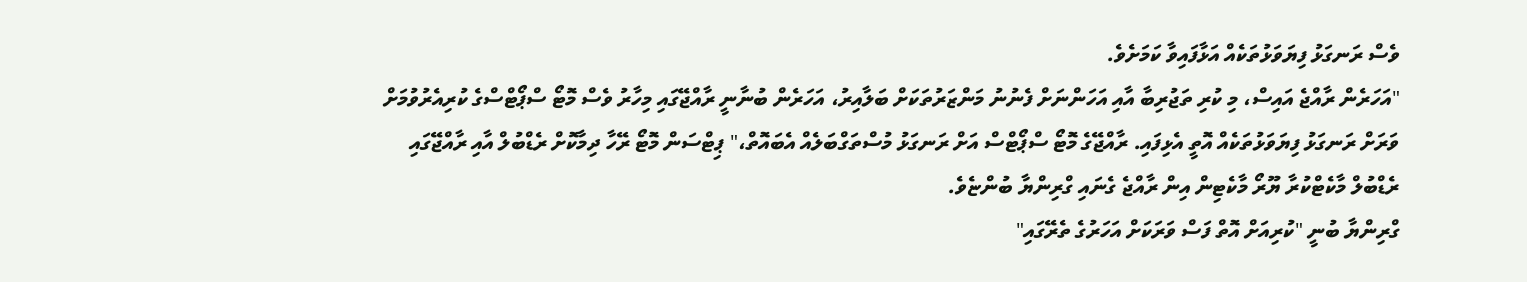ވެސް ރަނގަޅު ފިޔަވަޅުތަކެއް އަޅާފައިވާ ކަމަށެވެ.
"އަހަރެން ރާއްޖެ އައިސް، މި ކުރި ތަޖުރިބާ އާއި އަހަންނަށް ފެނުނު މަންޒަރުތަކަށް ބަލާއިރު، އަހަރެން ބުނާނީ ރާއްޖޭގައި މިހާރު ވެސް މޮޓޯ ސްޕޯޓްސްގެ ކުރިއެރުވުމަށް ވަރަށް ރަނގަޅު ފިޔަވަޅުތަކެއް އޮތީ އެޅިފައި. ރާއްޖޭގެ މޮޓޯ ސްޕޯޓްސް އަށް ރަނގަޅު މުސްތަގްބަލެއް އެބައޮތް،" ޕިޓްސަން މޮޓޯ ރޭހާ ދިމާކޮށް ރެޑްބުލް އާއި ރާއްޖޭގައި ރެޑްބުލް މާކެޓްކުރާ ޔޫރޯ މާކެޓިން އިން ރާއްޖެ ގެނައި ގްރިންޔާ ބުންޏެވެ.
ގްރިންޔާ ބުނީ "ކުރިއަށް އޮތް ފަސް ވަރަކަށް އަހަރުގެ ތެރޭގައި"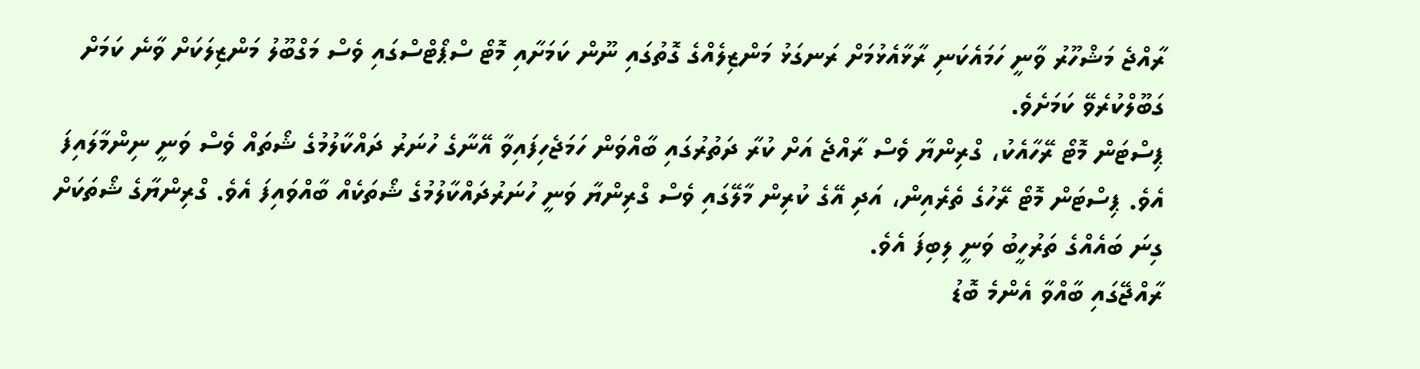ރާއްޖެ މަޝްހޫރު ވާނީ ހަމައެކަނި ރާޅާއެޅުމަށް ރަނގަޅު މަންޒިލެއްގެ ގޮތުގައި ނޫން ކަމަށާއި މޮޓޯ ސްޕޯޓްސްގައި ވެސް މަގްބޫލު މަންޒިލަކަށް ވާނެ ކަމަށް ގަބޫލްކުރެވޭ ކަމަށެވެ.
ޕިސްޓަން މޮޓޯ ރޭހާއެކު، ގްރިންޔާ ވެސް ރާއްޖެ އަށް ކުރާ ދަތުރުގައި ބާއްވަން ހަމަޖެހިފައިވާ އޭނާގެ ހުނަރު ދައްކާލުމުގެ ޝޯތައް ވެސް ވަނީ ނިންމާލައިފަ އެވެ. ޕިސްޓަން މޮޓޯ ރޭހުގެ ތެރެއިން، އަދި އޭގެ ކުރިން މާލޭގައި ވެސް ގްރިންޔާ ވަނީ ހުނަރުދައްކާލުމުގެ ޝޯތަކެއް ބާއްވައިފަ އެވެ. ގްރިންޔާގެ ޝޯތަކަށް ގިނަ ބައެއްގެ ތަރުހީބު ވަނީ ލިބިފަ އެވެ.
ރާއްޖޭގައި ބާއްވާ އެންމެ ބޮޑު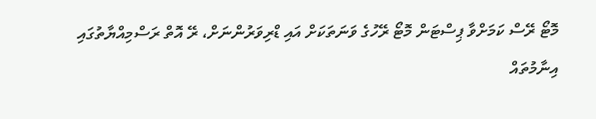މޮޓޯ ރޭސް ކަމަށްވާ ޕިސްޓަން މޮޓޯ ރޭހުގެ ވަނަތަކަށް އައި ޑްރިވަރުންނަށް، ރޭ އޮތް ރަސްމިއްޔާތުގައި އިނާމުތައް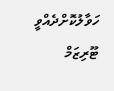ހަވާލުކޮށްދެއްވީ ޓޫރިޒަމް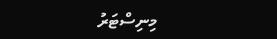މިނިސްޓަރު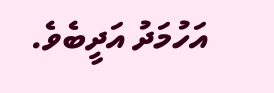އަހުމަދު އަދީބެވެ.